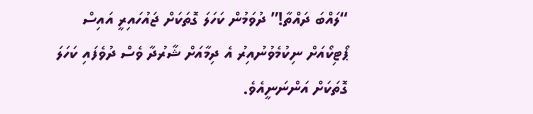“ލައްބަ ދައްތާ!” ދުވަމުން ކަހަލަ ގޮތަކަށް ޖައުހައިރީ އައިސް ޕޯޓިކޯއަށް ނިކުމެވުނުއިރު އެ ދިމާއަށް ޝާރުދާ ވެސް ދުވެފައި ކަހަލަ ގޮތަކަށް އަންނަނީއެވެ.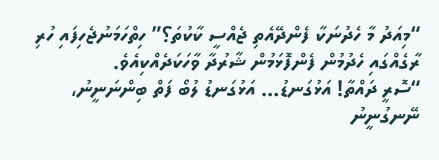“މިއަދު މާ ހެދުނަކާ ފެންދޭއެތި ޖެއްސީ ކާކުތަ؟” ހިތްހަމަނުޖެހިފައި ހުރި ރާގެއްގައި ހެދުމުން ފެންފޮޅަމުން ޝާރުދާ ވާހަކަދެއްކިއެވެ.
“ސޮރީ ދައްތާ! އަޅުގަނޑު… އަޅުގަނޑު ލުބޯ ފަތް ބިންނަނީނު، ނޭނގުނީނު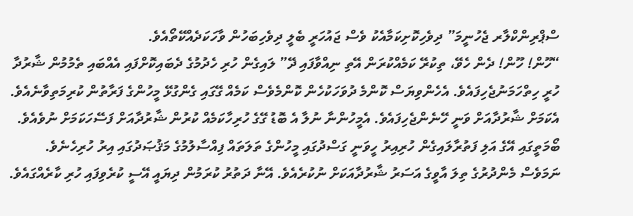ސްޕްރިންކްލާރ ޖެހުނީމަ” ދިވެހިކޮށިކަމާއެކު ވެސް ޖައުހަރީ ބެލީ ދިވެހިބަހުން ވާހަކަދެއްކޭތޯއެވެ.
“ހޫން! ހޫން! ދެން ހެވޭ، ތިކުރޭ ކަމެއްކުރަން އޭތި ނިއްވާފައި ދޭ” ލައިގެން ހުރި ހެދުމުގެ ދެބައިކޮށްފައި އެއްބައި ތެމުމުން ޝާރުދާ ހުރީ ހިތްހަމަނުޖެހިފައެވެ. އެހެންވިޔަސް ކޮންމެ ދުވަހަކުހެން ކޮންމެވެސް ކަމެއް ގޭގައި ގެންގުޅޭ މީހުންގެ ފަރާތުން ކުރިމަތިވާނެއެވެ. އެކަމަށް ޝާރުދާއަށް ވަނީ ހޭނެންޖެހިފައެވެ. އެމީހުންނާ ނުލާ އެ ބޮޑު ގޭގެ ހުރިހާކަމެއް ކުރުން ޝާރުދާއަށް ފަސޭހަކަމަށް ނުވެއެވެ.
ބޯމަތީގައި އޭގެ އަލި ފަތުރާލައިގެން ހުރިއިރު ހީވަނީ ގަސްދުގައި މީހުންގެ ތަލަތައް ފިއްސާލުމުގެ މަޤުޞަދުގައި އިރު ހުރިހެނެވެ. ނަމަވެސް މެންދުރުގެ ތިލަ އާވީގެ އަސަރު ޝާރުދާއަކަށް ނުކުރެއެވެ. އޭނާ ދަތުރު ކުރަމުން ދިޔައީ އޭސީ ކުރެވިފައި ހުރި ކާރެއްގައެވެ.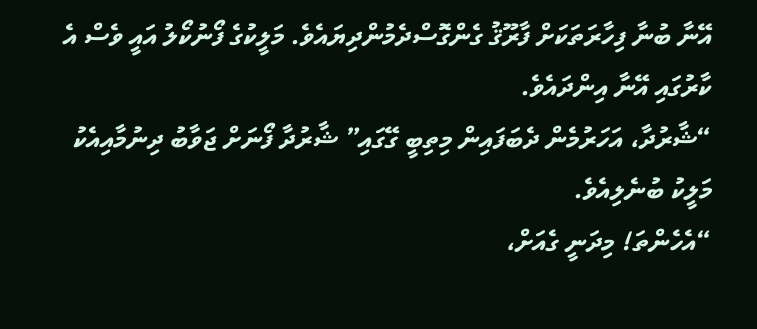އޭނާ ބުނާ ފިހާރަތަކަށް ފާރޫޤު ގެންގޮސްދެމުންދިޔައެވެ. މަލީކުގެ ފޯނުކޯލު އައީ ވެސް އެ ކާރުގައި އޭނާ އިންދައެވެ.
“ޝާރުދާ، އަހަރުމެން ދެބަފައިން މިތިބީ ގޭގައި” ޝާރުދާ ފޯނަށް ޖަވާބު ދިނުމާއިއެކު މަލީކު ބުނެލިއެވެ.
“އެހެންތަ! މިދަނީ ގެއަށް،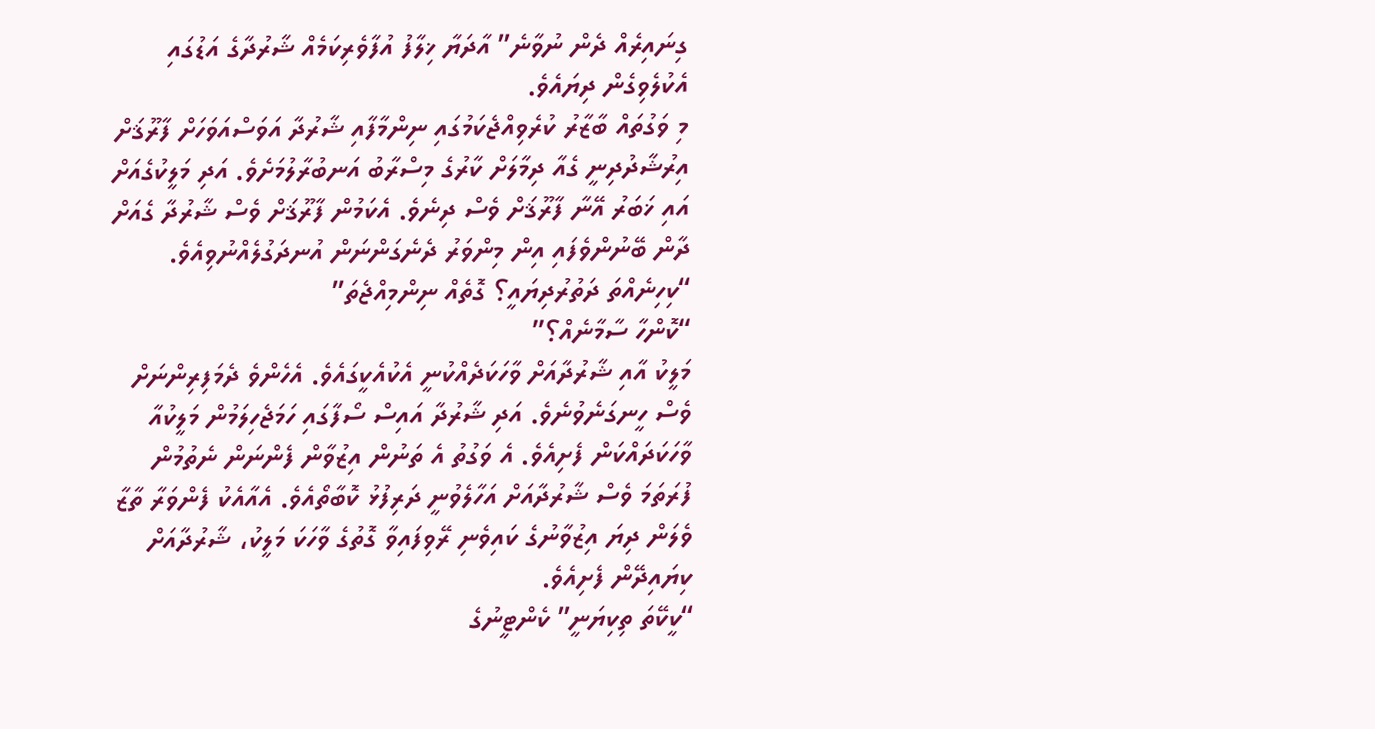ގިނައިރެއް ދެން ނުވާނެ” އާދަޔާ ޚިލާފު އުފާވެރިކަމެއް ޝާރުދާގެ އަޑުގައި އެކުލެވިގެން ދިޔައެވެ.
މި ވަގުތައް ބާޒާރު ކުރެވިއްޖެކަމުގައި ނިންމާފާއި ޝާރުދާ އަވަސްއަވަހަށް ފާރޫޤަށް އިރުޝާދުދިނީ ގެއާ ދިމާލަށް ކާރުގެ މިސްރާބު އަނބުރާލުމަށެވެ. އަދި މަލީކުގެއަށް އައި ޚަބަރު އޭނާ ފާރޫޤަށް ވެސް ދިނެވެ. އެކަމުން ފާރޫޤަށް ވެސް ޝާރުދާ ގެއަށް ދާން ބޭނުންވެފައި އިން މިންވަރު ދެނެގަންނަން އުނދަގުލެއްނުވިއެވެ.
“ކިހިނެއްތަ ދަތުރުދިޔައީ؟ ގޮތެއް ނިންމިއްޖެތަ”
“ކޮންހާ ސާމާނެއް؟”
މަލީކު އާއި ޝާރުދާއަށް ވާހަކަދެއްކުނީ އެކުއެކީގައެވެ. އެހެންވެ ދެމަފިރިންނަށް ވެސް ހީނގަނެވުނެވެ. އަދި ޝާރުދާ އައިސް ސޯފާގައި ހަމަޖެހިލަމުން މަލީކުއާ ވާހަކަދައްކަން ފެށިއެވެ. އެ ވަގުތު އެ ތަނުން އިޒުވާން ފެންނަން ނެތުމުން ފުރަތަމަ ވެސް ޝާރުދާއަށް އަހާލެވުނީ ދަރިފުޅު ކޮބާތޯއެވެ. އެއާއެކު ފެންވަރާ ތާޒާ ވެލަން ދިޔަ އިޒުވާނުގެ ކައިވެނި ރޭވިފައިވާ ގޮތުގެ ވާހަކަ މަލީކު، ޝާރުދާއަށް ކިޔައިދޭން ފެށިއެވެ.
“ކީކޭތަ ތިކިޔަނީ” ކެންޓީނުގެ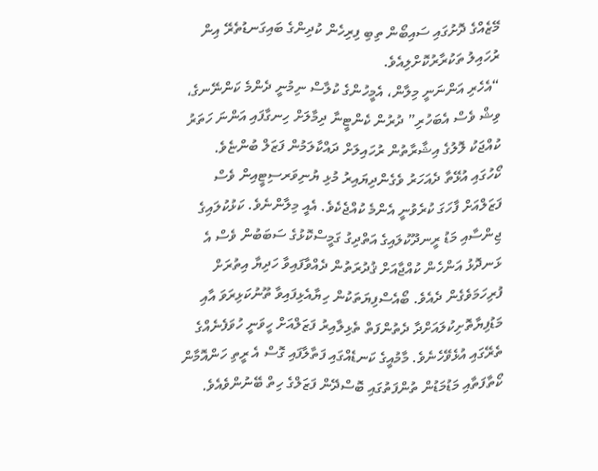މޭޒެއްގެ ދޮށުގައި ސައިބޯން ތިބި ފިރިހެން ކުދިންގެ ބައިގަނޑުތެރޭ އިން ރުހައިލު ތަކުރާރުކޮށްލިއެވެ.
“އެހެރި އަންނަނީ މިލާން، އެމީހުންގެ ކުލާސް ނިމުނީ ދެންމެ ކަންނޭނގެ، ވިޝް ވެސް އެބަހުރި” ދުރުން ކެންޓީނާ ދިމާލަށް ހިނގާފައި އަންނަ ހަތަރު ކުއްޖަކު ލޮލުގެ އިޝާރާތުން ރުހައިލަށް ދައްކާލަމުން ފަޒަލް ބުންޏެވެ.
ކޯހުގައި އުޅޭތާ ދެއަހަރު ވެގެންދިޔައިރު މުޅި ޔުނިވަރސިޓީއިން ވެސް ފަޒަލްއަށް ފާހަގަ ކުރެވުނީ އެންމެ ކުއްޖެކެވެ. އެއީ މިލާންނެވެ. ކަޅުކުލައިގެ ޖިންސާއި މަޑު ރީނދޫކުލައިގެ އަތްދިގު ގަމީސްކޮޅުގެ ސަބަބުން ވެސް އެ ޅަނދޮޅު އަންހެން ކުއްޖާއަށް ޤުދުރަތުން ދެއްވާފައިވާ ހަދިޔާ އިތުރަށް ފުރިހަމަވެގެން ދެއެވެ. ބޯއެސްފިޔަތަކުން ހިޔާއެޅިފައިވާ ތޫނުކަޅިރަވަ އާއި މަޑުފިޔާތޮށިކުލައަށްދާ ދެތުންފަތް ތެޅިލާއިރު ފަޒަލްއަށް ހީވަނީ ހުވަފެނެއްގެ ތެރޭގައި އުޅެވޭހެނެވެ. މާމުއީގެ ކަނޑެއްގައި ފަތާލާފައި ގޮސް އެ ރީތި ހަންއޮމާން ކޯތާފަތާއި މަޑުމަޑުން ތުންފަތުގައި ބޮސްދޭން ފަޒަލްގެ ހިތް ބޭނުންވެއެވެ.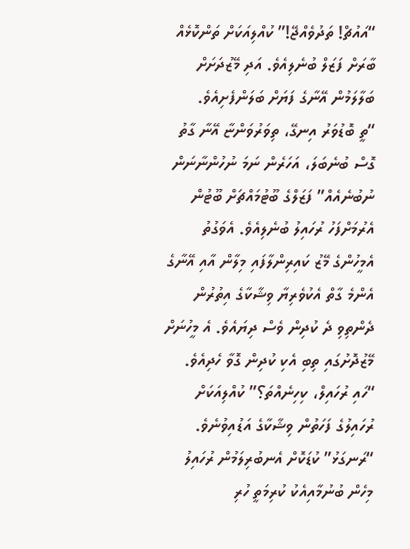“އައުޗް! ތަދުވެއްޖޭ!” ކުއްލިއަކަށް ތަންކޮޅެއް ބާރަށް ފަޒަލް ބުނެލިއެވެ. އަދި މޭޒުދަށަށް ބަލާލަމުން އޭނާގެ ފަޔަށް ބަލަންފެށިއެވެ.
“ތީ ބޮޑުވަރު އިނގޭ، ތިވަރުވަންޏާ އޭނާ ގާތު ގޮސް ބުނެބަލަ، އަހަރެން ނަމަ ނުހުންނާނަން ނުބުނެއެއް” ފަޒަލްގެ ބޫޓުމައްޗަށް ބޫޓުން އެރުމަށްފަހު ރުހައިލު ބުނެލިއެވެ. އެވަގުތު އެމީހުންގެ މޭޒު ކައިރިންލާފައި މިލާން އާއި އޭނާގެ އެންމެ ގާތް އެކުވެރިޔާ ވިޝާކާގެ އިތުރުން ދެންތިވި ދެ ކުދިން ވެސް ދިޔައެވެ. އެ މީހުނަށް މޭޒުދޮށުގައި ތިބި އެކި ކުދިން ގޮވާ ހެދިއެވެ.
“ހައި ރުހައިލް، ކިހިނެއްތަ؟” ކުއްލިއަކަށް ރުހައިލުގެ ފަހަތުން ވިޝާކާގެ އަޑުއިވުނެވެ.
“ރަނގަޅު” ކުޑަކޮށް އެނބުރިލަމުން ރުހައިލު މިހެން ބުނުމާއިއެކު ކުރިމަތީ ހުރި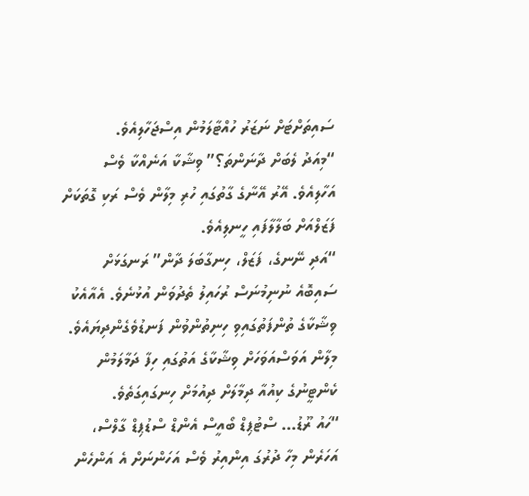ސައިތަށްޓަށް ނަޒަރު ހުއްޓާލަމުން އިސްޖަހާލިއެވެ.
“މިއަދު ލެބަށް ދާނަންތަ؟” ވިޝާކާ އަނެއްކާ ވެސް އަހާލިއެވެ. އޭރު އޭނާގެ ގާތުގައި ހުރި މިލާން ވެސް ރަކި ގޮތަކަށް ފަޒަލްއަށް ބަލާލާފައި ހީނލިއެވެ.
“އަދި ނޭނގެ، ފަޒަލް، ހިނގާބަލަ ދާން” ރަނގަޅަށް ސައިބޮއެ ނުނިމުނަސް ރުހައިލު ތެދުވަން އުޅުނެވެ. އެއާއެކު ވިޝާކާގެ ތުންފަތުގައިވި ހިނިތުންވުން ފަނޑުވެގެންދިޔައެވެ. މިލާން އަވަސްއަވަހަށް ވިޝާކާގެ އަތުގައި ހިފާ ދަމާލަމުން ކެންޓީނުގެ ކިއުއާ ދިމާލަށް ދިއުމަށް ހިނގައިގަތެވެ.
“ހައު ރޫޑު… ސްޓުޕިޑް ބޯއީސް އެންޑް ސްޑުޕިޑް ގާލްސް، އަހަރެން މިހާ ދުރުގަ އިންއިރު ވެސް އަހަންނަށް އެ އަންހެން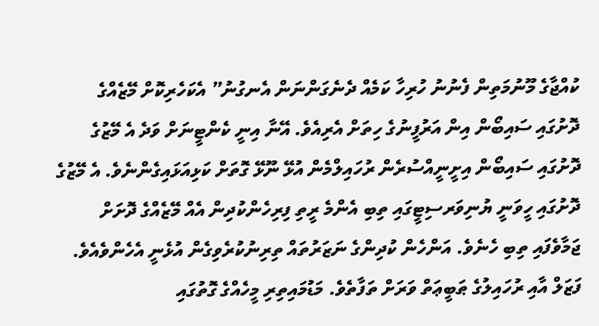ކުއްޖާގެ މޫނުމަތިން ފެނުނު ހުރިހާ ކަމެއް ދެނެގަންނަން އެނގުނު” އެކަހެރިކޮށް މޭޒެއްގެ ދޮށުގައި ސައިބޯން އިން އަރުފީނުގެ ހިތަށް އެރިއެވެ. އޭނާ އިނީ ކެންޓީނަށް ވަދެ އެ މޭޒުގެ ދޮށުގައި ސައިބޯން އިށީނީއްސުރެން ރުހައިލްމެން އުޅޭ ނޫޅޭ ގޮތަށް ކަޅިއަޅައިގެންނެވެ. އެ މޭޒުގެ ދޮށުގައި ހީވަނީ ޔުނިވަރސިޓީގައި ތިބި އެންމެ ރީތި ފިރިހެންކުދިން އެއް މޭޒެއްގެ ދޮށަށް ޖަމާވެފައި ތިބި ހެނެވެ. އަންހެން ކުދިންގެ ނަޒަރުތައް ތިރިނުކުރެވިގެން އުޅެނީ އެހެންވެއެވެ. ފަޒަލް އާއި ރުހައިލުގެ ޠަބީޢަތް ވަރަށް ތަފާތެވެ. މަޑުމައިތިރި މީހެއްގެ ގޮތުގައި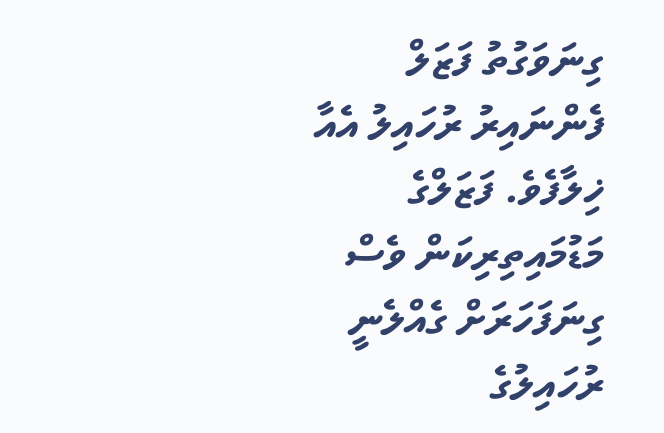ގިނަވަގުތު ފަޒަލް ފެންނައިރު ރުހައިލު އެއާ ޚިލާފެވެ. ފަޒަލްގެ މަޑުމައިތިރިކަން ވެސް ގިނަފަހަރަށް ގެއްލެނީ ރުހައިލުގެ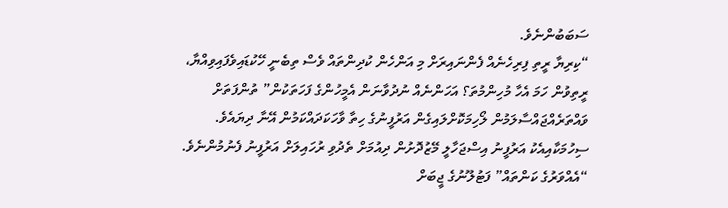ސަބަބުންނެވެ.
“ކިރިޔާ ރީތި ފިރިހެނެއް ފެންނައިރަށް މި އަންހެން ކުދިންތައް ވެސް ތިބެނީ ހޭކުޑައިވެފައިވިއްޔާ، ރީތިވުން ހަމަ އެހާ މުހިންމުތަ؟ އަހަންނެއް ނުދުވާނަން އެމީހުންގެ ފަހަތަކުން” ތުންފަތަށް ވައްތަރެއްޖައްސާލަމުން ލޯހިމަކޮށްލައިގެން އަރުފީނުގެ ހިތާ ވާހަކަދައްކަމުން އޭނާ ދިޔައެވެ. ސިހުމަކާއިއެކު އަރުފީނު އިސްޖަހާލީ މޭޒުދޮށުން ދިއުމަށް ތެދުވި ރުހައިލަށް އަރުފީނު ފެނުމުންނެވެ.
“އެއްވަރުގެ ކަންތައް” ފަޓުލޫނުގެ ޖީބަށް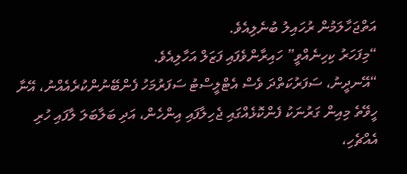އަތްޖަހާލަމުން ރުހައިލު ބުނެލިއެވެ.
“މިފަހަރު ކިހިނެއްވީ” ހައިރާންވެފައި ފަޒަލް އަހާލިއެވެ.
“އޭނދީނު، ސަފަރުކަތްދަ ވެސް އެޓްލީސްޓު ސަފަރުމަހު ފެންބޭނުންކުރެއެއްނު، އޭނާ ހީވޭތެ މިއިން ގަރުނަކު ފެންކޮޅެއްގައި ޖެހިލާފައި އިންހެން، އަދި ބަލާބަލަ ލާފައި ހުރި އެއްޗެހި،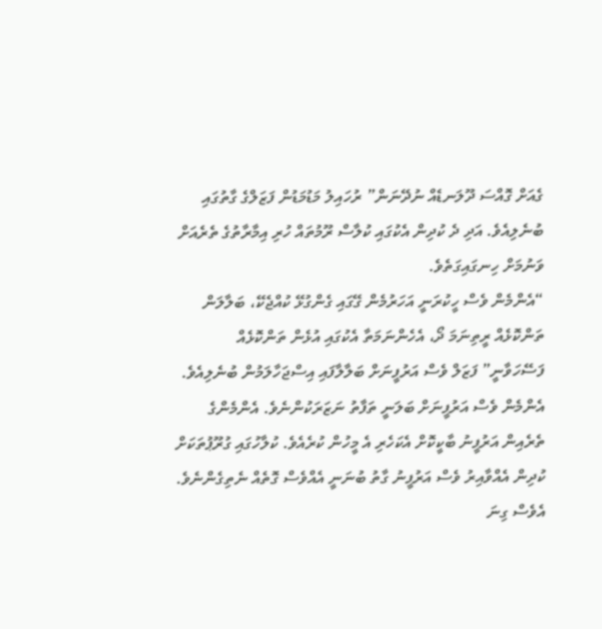ގެއަށް ގޮއްސަ ދޫލަނޑެއް ނުދޭނަން” ރުހައިލު މަޑުމަޑުން ފަޒަލްގެ ގާތުގައި ބުނެލިއެވެ. އަދި ދެ ކުދިން އެކުގައި ކުލާސް ރޫމުތައް ހުރި އިމާރާތުގެ ތެރެއަށް ވަނުމަށް ހިނގައިގަތެވެ.
“އެންމެން ވެސް ހީކުރަނީ އަހަރުމެން ގޭގައި ގެންގުޅޭ ކުއްޖެކޭ، ބަލާލަން ތަންކޮޅެއް ރީތިނަމަ ދޯ، އެހެންނަމަތާ އެކުގައި އުޅެން ތަންކޮޅެއް ފަސޭހަވާނީ” ފަޒަލް ވެސް އަރުފީނަށް ބަލާލާފައި އިސްޖަހާލަމުން ބުނެލިއެވެ.
އެންމެން ވެސް އަރުފީނަށް ބަލަނީ ތަފާތު ނަޒަރަކުންނެވެ. އެންމެންގެ ތެރެއިން އަރުފީނު ބާކީކޮށް އެކަހެރި އެ މީހުން ކުރެއެވެ. ކުލާހުގައި ގުރޫޕުތަކަށް ކުދިން އެއްވާއިރު ވެސް އަރުފީނު ގާތު ބުނަނީ އެއްވެސް ގޮތެއް ނެތިގެންނެވެ. އެވެސް ގިނަ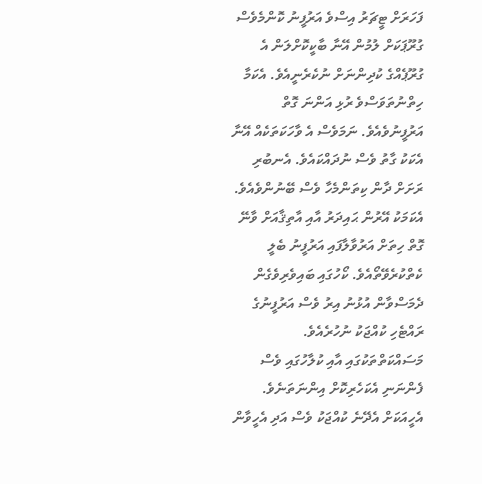ފަހަރަށް ޓީޗަރު އިސްވެ އަރުފީނު ކޮންމެވެސް ގުރޫޕަކަށް ލުމުން އޭނާ ބާކީކޮށްލަން އެ ގުރޫޕެއްގެ ކުދިންނަށް ނުކެރެނީއެވެ. އެކަމާ ހިތްނުތަވަސްވެ ރުޅި އަންނަ ގޮތް އަރުފީނުވެއެވެ. ނަމަވެސް އެ ވާހަކަތަކެއް އޭނާ އެކަކު ގާތު ވެސް ނުދައްކައެވެ. އެނބުރި ރަށަށް ދާން ކިތަންމެހާ ވެސް ބޭނުންވެއެވެ. އެކަމަކު އޭރުން ޙައިދަރު އާއި އާތިޤާއަށް ވާނޭ ގޮތް ހިތަށް އަރުވާލާފައި އަރުފީނު ބެލީ ކެތްކުރެވޭތޯއެވެ. ކޯހުގައި ބައިވެރިވެގެން ދެމަސްވާން އުޅުނު އިރު ވެސް އަރުފީނުގެ ރައްޓެހި ކުއްޖަކު ނުހުރެއެވެ. މަސައްކަތްތަކުގައި އާއި ކުލާހުގައި ވެސް ފެންނަނި އެކަހެރިކޮށް އިންނަތަނެވެ. އެހީއަކަށް އެދޭނެ ކުއްޖަކު ވެސް އަދި އެހީވާން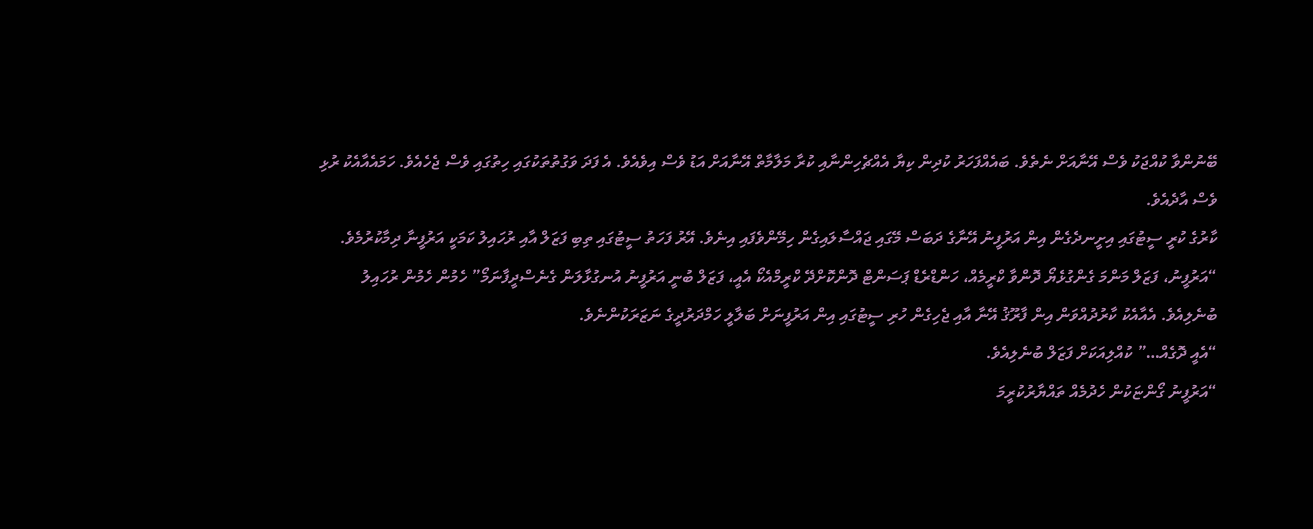ބޭނުންވާ ކުއްޖަކު ވެސް އޭނާއަށް ނެތެވެ. ބައެއްފަހަރު ކުދިން ކިޔާ އެއްޗެހިންނާއި ކުރާ މަލާމާތް އޭނާއަށް އަޑު ވެސް އިވެއެވެ. އެ ފަދަ ވަގުތުތަކުގައި ހިތުގައި ވެސް ޖެހެއެވެ. ހަމައެއާއެކު ރުޅި ވެސް އާދެއެވެ.
ކާރުގެ ކުރީ ސީޓުގައި އިށީނދެގެން އިން އަރުފީނު އޭނާގެ ދަބަސް މޭގައި ޖައްސާލައިގެން ހިމޭންވެފައި އިނެވެ. އޭރު ފަހަތު ސީޓުގައި ތިބި ފަޒަލް އާއި ރުހައިލު ކަމަކީ އަރުފީނާ ދިމާކުރުމެވެ.
“އަރުފީނު، ފަޒަލް މަންމަ ގެންގުޅެޔޯ ދޮންވާ ކްރީމެއް، ހަންޑްރެޑް ޕަސަންޓް ދޮންކޮށްދޭ ކްރީމްއެކޯ އެއީ، ފަޒަލް ބުނީ އަރުފީނު އުނގުޅާލަން ގެނެސްދީފާނަމޯ” ހެމުން ހެމުން ރުހައިލު ބުނެލިއެވެ. އެއާއެކު ކާރުދުއްވަން އިން ފާރޫޤު އޭނާ އާއި ޖެހިގެން ހުރި ސީޓުގައި އިން އަރުފީނަށް ބަލާލީ ހަމްދަރުދީގެ ނަޒަރަކުންނެވެ.
“އެއީ ދޮގެއް…” ކުއްލިއަކަށް ފަޒަލް ބުނެލިއެވެ.
“އަރުފީނު ގޯންޏަކުން ހެދުމެއް ތައްޔާރުކުރީމަ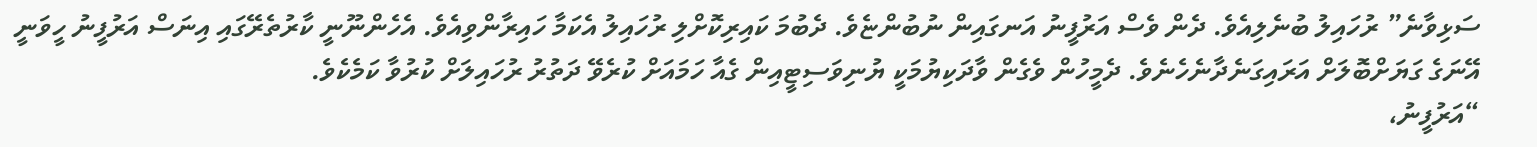ސަޅިވާނެ” ރުހައިލު ބުނެލިއެވެ. ދެން ވެސް އަރުފީނު އަނގައިން ނުބުންޏެވެ. ދެބުމަ ކައިރިކޮށްލި ރުހައިލު އެކަމާ ހައިރާންވިއެވެ. އެހެންނޫނީ ކާރުތެރޭގައި އިނަސް އަރުފީނު ހީވަނީ އޭނަގެ ގަޔަށްބޮލަށް އަރައިގަނެދާނެހެނެވެ. ދެމީހުން ވެގެން ވާދަކިޔުމަކީ ޔުނިވަސިޓީއިން ގެއާ ހަމައަށް ކުރެވޭ ދަތުރު ރުހައިލަށް ކުރުވާ ކަމެކެވެ.
“އަރުފީނު،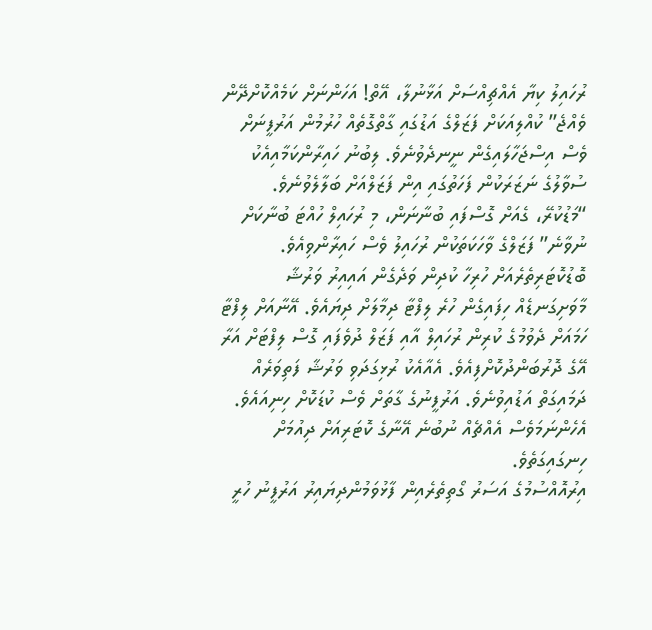ރުހައިލު ކިޔާ އެއްޗިއްސަށް އަޅާނުލާ، އޭތް! އަހަންނަށް ކަމެއްކޮށްދޭން ވެއްޖެ” ކުއްލިއަކަށް ފަޒަލްގެ އަޑުގައި ގާތްގޮތެއް ހުރުމުން އަރުފީނަށް ވެސް އިސްޖަހާލައިގެން ނީނދެވުނެވެ. ލިބުނު ހައިރާންކަމާއިއެކު ސުވާލުގެ ނަޒަރަކުން ފަހަތުގައި އިން ފަޒަލްއަށް ބަލާލެވުނެވެ.
“މަޑުކުރޭ، ގެއަށް ގޮސްފައި ބުނާނަން، މި ރުހައިލް ހުއްޓަ ބުނާކަށް ނުވާނެ” ފަޒަލްގެ ވާހަކަތަކުން ރުހައިލު ވެސް ހައިރާންވިއެވެ.
ބޮޑުކޮޓަރިތެރެއަށް ހުރިހާ ކުދިން ވަދެގެން އައިއިރު ވަރުޝާ މާވަށިގަނޑެއް ހިފައިގެން ހުރެ ލިފްޓާ ދިމާލަށް ދިޔައެވެ. އޭނާއަށް ލިފްޓާ ހަމައަށް ދެވުމުގެ ކުރިން ރުހައިލް އާއި ފަޒަލް ދުވެފައި ގޮސް ލިފްޓަށް އަރާ އޭގެ ދޮރުބަންދުކޮށްފިއެވެ. އެއާއެކު ރުޅިގަދަވި ވަރުޝާ ފަތިވަރެއް ދަމައިގަތް އަޑުއިވުނެވެ. އަރުފީނުގެ ގާތަށް ވެސް ކުޑަކޮށް ހިނިއައެވެ. އެހެންނަމަވެސް އެއްޗެއް ނުބުނެ އޭނާގެ ކޮޓަރިއަށް ދިއުމަށް ހިނގައިގަތެވެ.
އިރުއޮއްސުމުގެ އަސަރު ގޯތިތެރެއިން ފާޅުވަމުންދިޔައިރު އަރުފީނު ހުރީ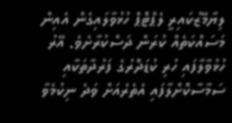ލިޔާމޭޒުކައިރީ ލެޕްޓޮޕް ހުޅުވާލައިގެން އެއިން މަސައްކަތެއް ކުރަން ދަސްކުރާށެވެ. އޭރު ހުޅުވާލާފައި ހުރި ކުޑަދޮރުގެ ފަރުދާތަކާއި ސަމާސާކޮށްލާފައި އެތެރެއަށް ވަދެ ނިކުމެވާ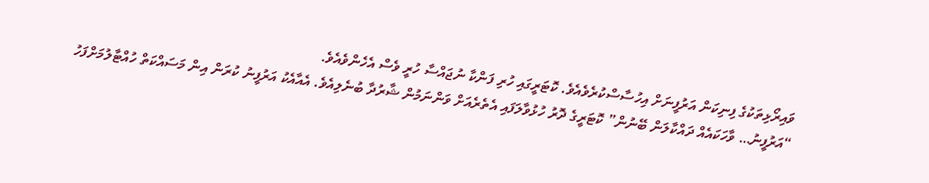ވައިރޯޅިތަކުގެ ފިނިކަން އަރުފީނަށް އިހުސާސްކުރެވެއެވެ. ކޮޓަރީގައި ހުރި ފަންކާ ނުޖައްސާ ހުރީ ވެސް އެހެންވެއެވެ.
“އަރުފީނު… ވާހަކައެއް ދައްކާލަން ބޭނުން” ކޮޓަރީގެ ދޮރު ހުޅުވާލަފައި އެތެރެއަށް ވަންނަމުން ޝާރުދާ ބުނެލިއެވެ. އެއާއެކު އަރުފީނު ކުރަން އިން މަސައްކަތް ހުއްޓާލުމަށްފަހު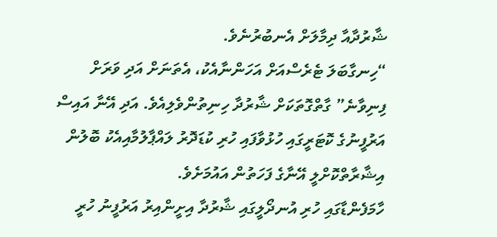ޝާރުދާއާ ދިމާލަށް އެނބުރުނެވެ.
“ހިނގާބަލަ ޓެރެސްއަށް އަހަންނާއެކު، އެތަނަށް އަދި ވަރަށް ފިނިވާނެ” ގާތްގޮތަކަށް ޝާރުދާ ހިނިތުންވެލިއެވެ. އަދި އޭނާ އައިސް އަރުފީނުގެ ކޮޓަރީގައި ހުޅުވާފައި ހުރި ކުޑަދޮރު ލައްޕާލުމާއިއެކު ބޮލުން އިޝާރާތްކޮށްލީ އޭނާގެ ފަހަތުން އައުމަށެވެ.
ހާމަފެންޑާގައި ހުރި އުނދޯލީގައި ޝާރުދާ އިށީންއިރު އަރުފީނު ހުރީ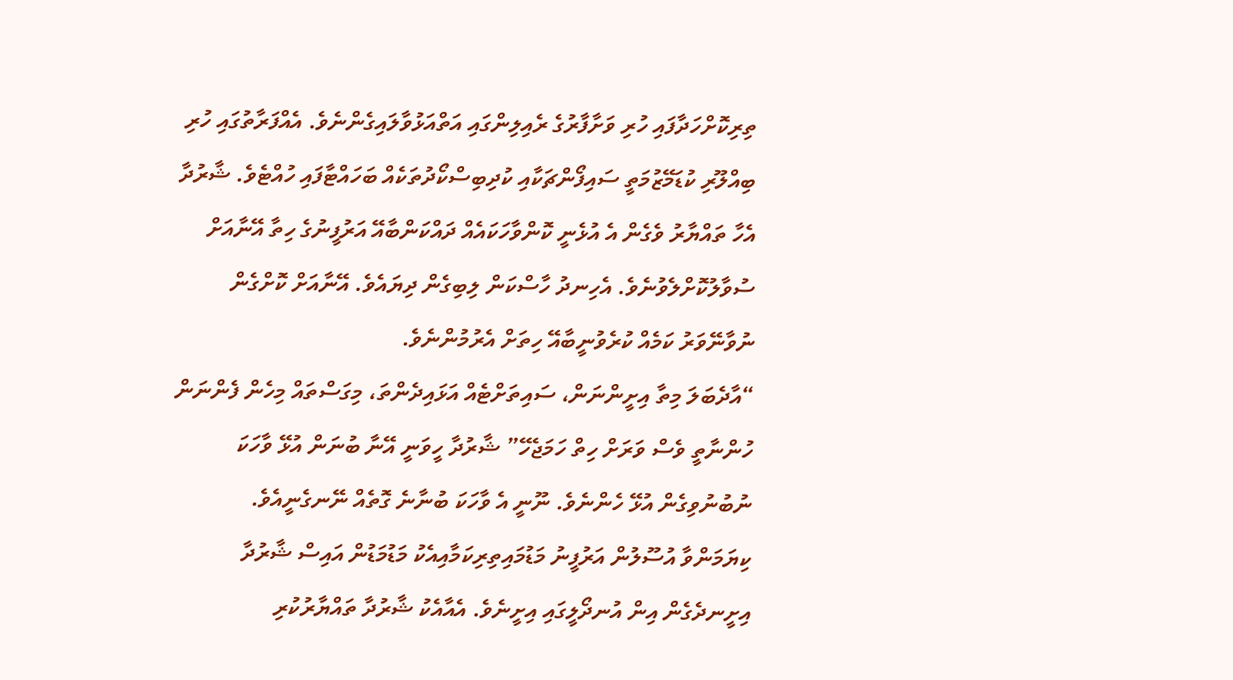ތިރިކޮށްހަދާފައި ހުރި ވަށާފާރުގެ ރެއިލިންގައި އަތްއަޅުވާލައިގެންނެވެ. އެއްފަރާތުގައި ހުރި ބިއްލޫރި ކުޑަމޭޒުމަތީ ސައިފޯންޗަކާއި ކުދިބިސްކޯދުތަކެއް ބަހައްޓާފައި ހުއްޓެވެ. ޝާރުދާ އެހާ ތައްޔާރު ވެގެން އެ އުޅެނީ ކޮންވާހަކައެއް ދައްކަންބާއޭ އަރުފީނުގެ ހިތާ އޭނާއަށް ސުވާލުކޮށްލެވުނެވެ. އެހިނދު ހާސްކަން ލިބިގެން ދިޔައެވެ. އޭނާއަށް ކޮށްގެން ނުވާނޭވަރު ކަމެއް ކުރެވުނީބާއޭ ހިތަށް އެރުމުންނެވެ.
“އާދެބަލަ މިތާ އިށީންނަން، ސައިތަށްޓެއް އަޅައިދެންތަ، މިގަސްތައް މިހެން ފެންނަން ހުންނާތީ ވެސް ވަރަށް ހިތް ހަމަޖެހޭ” ޝާރުދާ ހީވަނީ އޭނާ ބުނަން އުޅޭ ވާހަކަ ނުބުނުވިގެން އުޅޭ ހެންނެވެ. ނޫނީ އެ ވާހަކަ ބުނާނެ ގޮތެއް ނޭނގެނީއެވެ.
ކިޔަމަންވާ އުސޫލުން އަރުފީނު މަޑުމައިތިރިކަމާއިއެކު މަޑުމަޑުން އައިސް ޝާރުދާ އިށީނދެގެން އިން އުނދޯލީގައި އިށީނެވެ. އެއާއެކު ޝާރުދާ ތައްޔާރުކުރި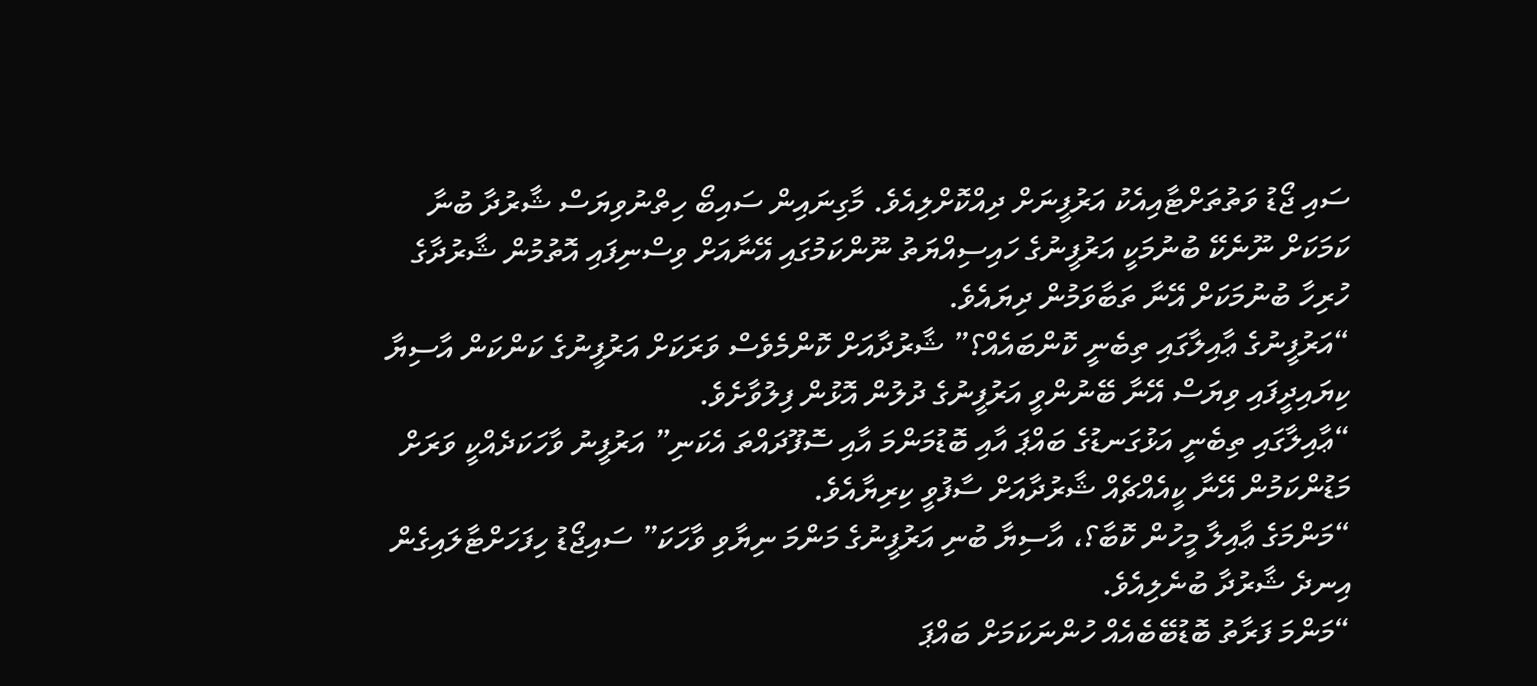ސައި ޖޯޑު ވަތުތަށްޓާއިއެކު އަރުފީނަށް ދިއްކޮށްލިއެވެ. މާގިނައިން ސައިބޯ ހިތްނުވިޔަސް ޝާރުދާ ބުނާ ކަމަކަށް ނޫނެކޭ ބުނުމަކީ އަރުފީނުގެ ހައިސިއްޔަތު ނޫންކަމުގައި އޭނާއަށް ވިސްނިފައި އޮތުމުން ޝާރުދާގެ ހުރިހާ ބުނުމަކަށް އޭނާ ތަބާވަމުން ދިޔައެވެ.
“އަރުފީނުގެ ޢާއިލާގައި ތިބެނީ ކޮންބައެއް؟” ޝާރުދާއަށް ކޮންމެވެސް ވަރަކަށް އަރުފީނުގެ ކަންކަން އާސިޔާ ކިޔައިދީފައި ވިޔަސް އޭނާ ބޭނުންވީ އަރުފީނުގެ ދުލުން އޮޅުން ފިލުވާށެވެ.
“ޢާއިލާގައި ތިބެނީ އަޅުގަނޑުގެ ބައްޕަ އާއި ބޮޑުމަންމަ އާއި ސޮފޫދައްތަ އެކަނި” އަރުފީނު ވާހަކަދެއްކީ ވަރަށް މަޑުންކަމުން އޭނާ ކީއެއްޗެއް ޝާރުދާއަށް ސާފުވީ ކިރިޔާއެވެ.
“މަންމަގެ ޢާއިލާ މީހުން ކޮބާ؟، އާސިޔާ ބުނި އަރުފީނުގެ މަންމަ ނިޔާވި ވާހަކަ” ސައިޖޯޑު ހިފަހަށްޓާލައިގެން އިނދެ ޝާރުދާ ބުނެލިއެވެ.
“މަންމަ ފަރާތު ބޮޑުބޭބެއެއް ހުންނަކަމަށް ބައްޕަ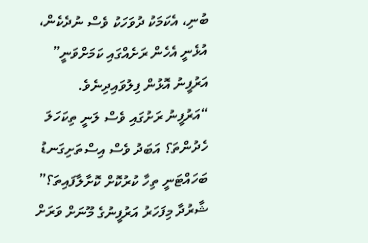ބުނި، އެކަމަކު ދުވަހަކު ވެސް ނުދެކެން، އުޅެނީ އެހެން ރަށެއްގައި ކަމަށްވަނީ” އަރުފީނު އޮޅުން ފިލުވައިދިނެވެ.
“އަރުފީނު ރަށުގައި ވެސް ލަނީ ތިކަހަލަ ހެދުންތަ؟ އަބަދު ވެސް އިސްތަށިގަނޑު ބަހައްޓަނީ ތިހާ ކުރުކޮށް ކޮށާލާފައިތަ؟” ޝާރުދާ މިފަހަރު އަރުފީނުގެ މޫނަށް ވަރަށް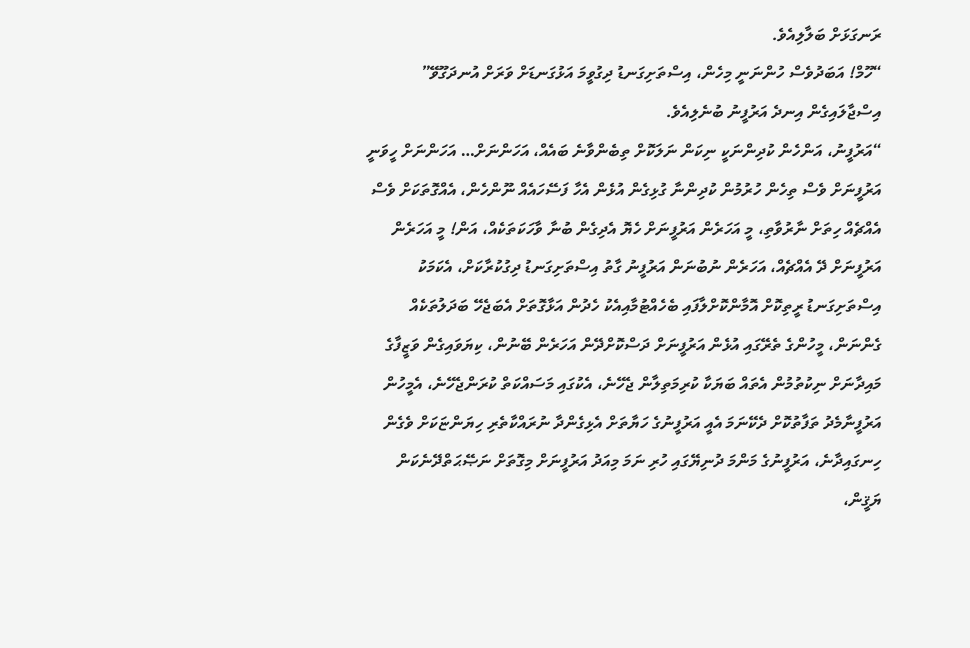ރަނގަޅަށް ބަލާލިއެވެ.
“ހޫމް! އަބަދުވެސް ހުންނަނީ މިހެން، އިސްތަށިގަނޑު ދިގުވީމަ އަޅުގަނޑަށް ވަރަށް އުނދަގޫވޭ” އިސްޖާލައިގެން އިނދެ އަރުފީނު ބުނެލިއެވެ.
“އަރުފީނު، އަންހެން ކުދިންނަކީ ނިކަން ނަލަކޮށް ތިބެންވާނެ ބައެއް، އަހަންނަށް… އަހަންނަށް ހީވަނީ އަރުފީނަށް ވެސް ތިހެން ހުރުމުން ކުދިންނާ ގުޅިގެން އުޅެން އެހާ ފަސޭހައެއް ނޫންހެން، އެއްގޮތަކަށް ވެސް އެއްޗެއް ހިތަށް ނާރުވާތި، މީ އަހަރެން އަރުފީނަށް ހެޔޮ އެދިގެން ބުނާ ވާހަކަތަކެއް، އަން! މީ އަހަރެން އަރުފީނަށް ދޭ އެއްޗެއް، އަހަރެން ނުބުނަން އަރުފީނު ގާތު އިސްތަށިގަނޑު ދިގުކުރާކަށް، އެކަމަކު އިސްތަށިގަނޑު ރީތިކޮށް އޮމާންކޮށްލާފައި ބެހެއްޓުމާއިއެކު ހެދުން އަޅާގޮތަށް އެބަޖެހޭ ބަދަލުތަކެއް ގެންނަން، މީހުންގެ ތެރޭގައި އުޅެން އަރުފީނަށް ދަސްކޮށްދޭން އަހަރެން ބޭނުން، ކިޔަވައިގެން ވަޒީފާގެ މައިދާނަށް ނިކުތުމުން އެތައް ބަޔަކާ ކުރިމަތިލާން ޖެހޭނެ، އެކުގައި މަސައްކަތް ކުރަންޖެހޭނެ، އެމީހުން އަރުފީނާމެދު ތަފާތުކޮށް ދެކޭނަމަ އެއީ އަރުފީނުގެ ހަޔާތަށް އެޅިގެންދާ ނުރައްކާތެރި ހިޔަންޏަކަށް ވެގެން ހިނގައިދާނެ، އަރުފީނުގެ މަންމަ ދުނިޔޭގައި ހުރި ނަމަ މިއަދު އަރުފީނަށް މިގޮތަށް ނަޞޭޙަތްދޭނެކަން ޔަޤީން،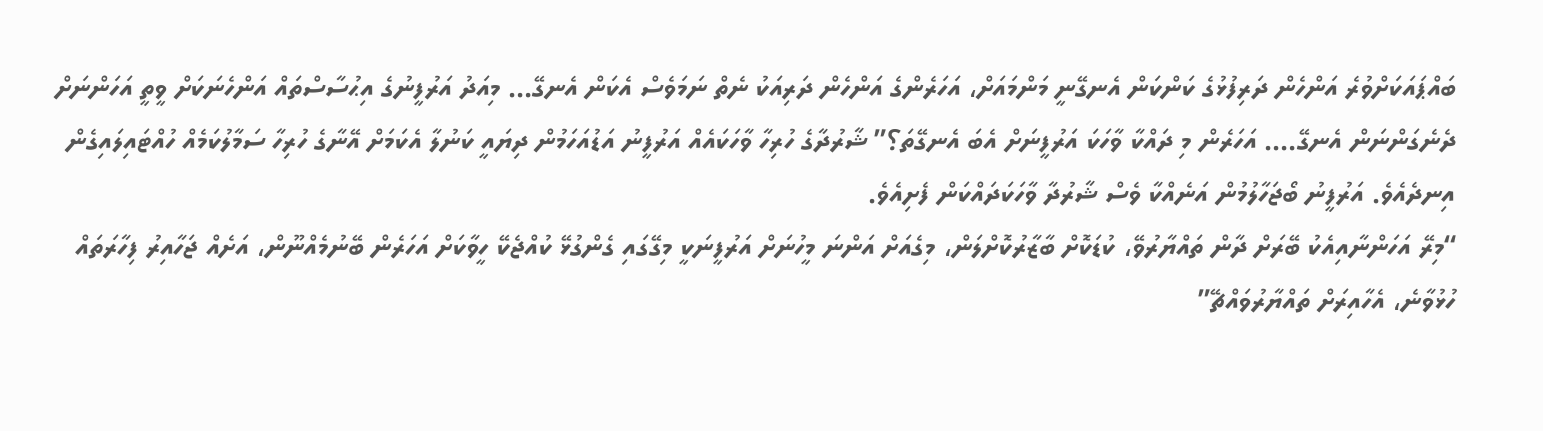ބައްޕައަކަށްވުރެ އަންހެން ދަރިފުޅުގެ ކަންކަން އެނގޭނީ މަންމައަށް، އަހަރެންގެ އަންހެން ދަރިއަކު ނެތް ނަމަވެސް އެކަން އެނގޭ… މިއަދު އަރުފީނުގެ އިޙުސާސްތައް އަންހެނަކަށް ވީތީ އަހަންނަށް ދެނެގަންނަން އެނގޭ…. އަހަރެން މި ދައްކާ ވާހަކަ އަރުފީނަށް އެބަ އެނގޭތަ؟” ޝާރުދާގެ ހުރިހާ ވާހަކައެއް އަރުފީނު އަޑުއަހަމުން ދިޔައީ ކަނުލާ އެކަމަށް އޭނާގެ ހުރިހާ ސަމާލުކަމެއް ހުއްޓައިލައިގެން އިނދެއެވެ. އަރުފީނު ބޯޖަހާލުމުން އަނެއްކާ ވެސް ޝާރުދާ ވާހަކަދައްކަން ފެށިއެވެ.
“މިރޭ އަހަންނާއިއެކު ބޭރަށް ދާން ތައްޔާރުވޭ، ކުޑަކޮށް ބާޒާރުކޮށްލަން، މިގެއަށް އަންނަ މީހުނަށް އަރުފީނަކީ މިގޭގައި ގެންގުޅޭ ކުއްޖެކޭ ހީވާކަށް އަހަރެން ބޭނުމެއްނޫން، އަށެއް ޖަހާއިރު ފިހާރަތައް ހުޅުވާނެ، އެހާއިރަށް ތައްޔާރުވައްޗޭ”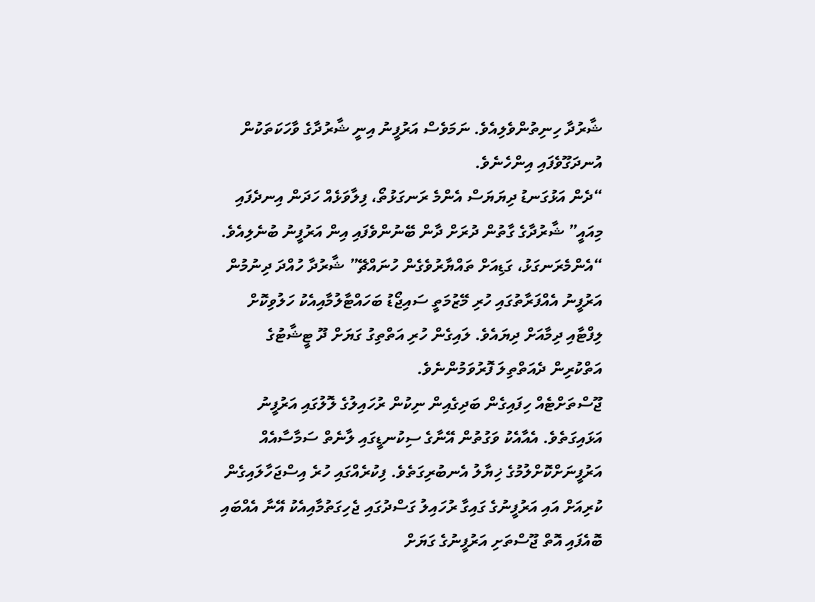ޝާރުދާ ހިނިތުންވެލިއެވެ. ނަމަވެސް އަރުފީނު އިނީ ޝާރުދާގެ ވާހަކަތަކުން އުނދަގޫވެފައި އިންހެނެވެ.
“ދެން އަޅުގަނޑު ދިޔަޔަސް އެންމެ ރަނގަޅުތޯ، ފިލާވަޅެއް ހަދަން އިނދެފައި މިއައީ” ޝާރުދާގެ ގާތުން ދުރަށް ދާން ބޭނުންވެފައި އިން އަރުފީނު ބުނެލިއެވެ.
“އެންމެރަނގަޅު، ގަޑިއަށް ތައްޔާރުވެގެން ހުނައްޗޭ” ޝާރުދާ ހުއްދަ ދިނުމުން އަރުފީނު އެއްފަރާތުގައި ހުރި މޭޒުމަތީ ސައިޖޯޑު ބަހައްޓާލުމާއިއެކު ހަލުވިކޮށް ލިފްޓާއި ދިމާއަށް ދިޔައެވެ. ލައިގެން ހުރި އަތްތިގު ގަޔަށް ދޫ ޓީޝާޓުގެ އަތްކުރިން ދެއަތްތިލަ ފޮރުވަމުންނެވެ.
ޖޫސްތަށްޓެއް ހިފައިގެން ބަދިގެއިން ނިކުން ރުހައިލުގެ ލޮލުގައި އަރުފީނު އަޅައިގަތެވެ. އެއާއެކު ވަގުތުން އޭނާގެ ސިކުނޑީގައި ލާނެތް ސަމާސާއެއް އަރުފީނަށްކޮށްލުމުގެ ޚިޔާލު އެނބުރިގަތެވެ. ފިކުރެއްގައި ހުރެ އިސްޖަހާލައިގެން ކުރިއަށް އައި އަރުފީނުގެ ގައިގާ ރުހައިލު ގަސްދުގައި ޖެހިގަތުމާއިއެކު އޭނާ އެއްބައި ބޮއެފައި އޮތް ޖޫސްތަށި އަރުފީނުގެ ގަޔަށް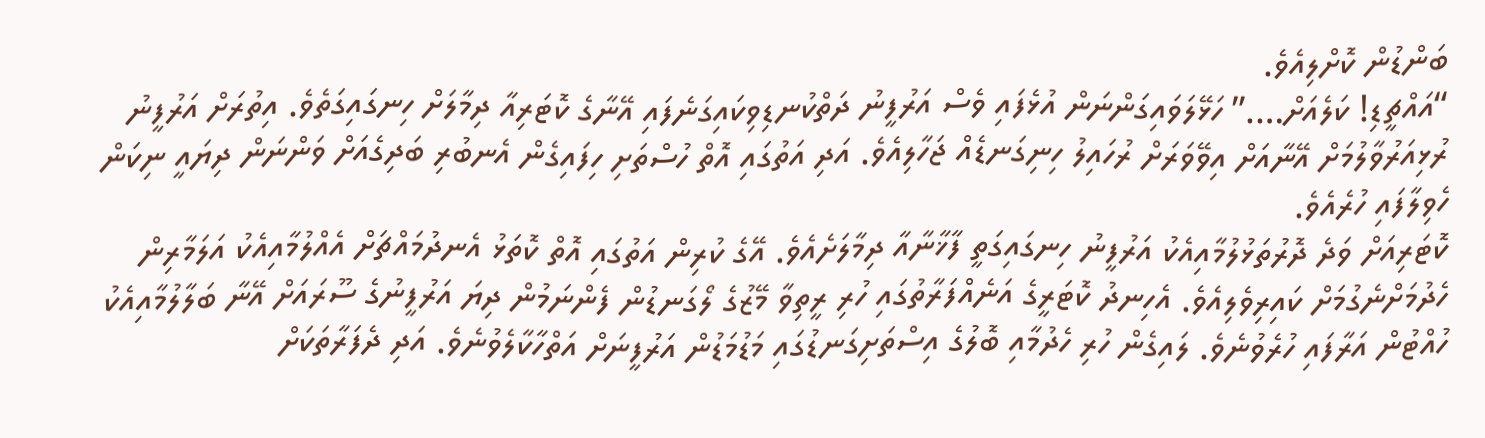ބަންޑުން ކޮށްލިއެވެ.
“އައްޗީޑި! ކަލެއަށް….” ހަޅޭލަވައިގަންނަން އުޅެފައި ވެސް އަރުފީނު ދަތްކުނޑިވިކައިގަނެފައި އޭނާގެ ކޮޓަރިއާ ދިމާލަށް ހިނގައިގަތެވެ. އިތުރަށް އަރުފީނު ރުޅިއަރުވާލުމަށް އޭނާއަށް އިވޭވަރަށް ރުހައިލު ހިނިގަނޑެއް ޖަހާލިއެވެ. އަދި އަތުގައި އޮތް ހުސްތަށި ހިފައިގެން އެނބުރި ބަދިގެއަށް ވަންނަން ދިޔައީ ނިކަން ހެވިލާފައި ހުރެއެވެ.
ކޮޓަރިއަށް ވަދެ ދޮރުތަޅުލުމާއިއެކު އަރުފީނު ހިނގައިގަތީ ފާޚާނާއާ ދިމާލަށެއެވެ. އޭގެ ކުރިން އަތުގައި އޮތް ކޮތަޅު އެނދުމައްޗަށް އެއްލުމާއިއެކު އަލަމާރިން ހެދުމަށްނެގުމަށް ކައިރިވެލިއެވެ. އެހިނދު ކޮޓަރީގެ އަނެއްފަރާތުގައި ހުރި ރީތިވާ މޭޒުގެ ލޯގަނޑުން ފެންނަމުން ދިޔަ އަރުފީނުގެ ސޫރައަށް އޭނާ ބަލާލުމާއިއެކު ހުއްޓުން އަރާފައި ހުރެވުނެވެ. ލައިގެން ހުރި ހެދުމާއި ބޮލުގެ އިސްތަށިގަނޑުގައި މަޑުމަޑުން އަރުފީނަށް އަތްހާކާލެވުނެވެ. އަދި ދެފަރާތަކަށް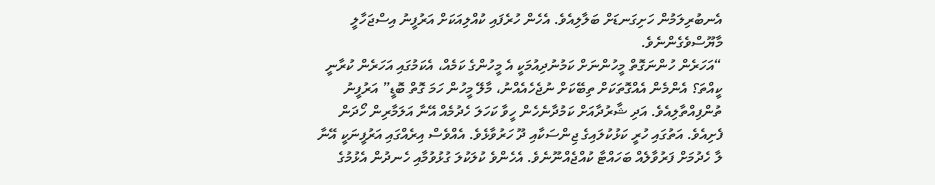އެނބުރިލަމުން ހަށިގަނޑަށް ބަލާލިއެވެ. އެހެން ހުރެފައި ކުއްލިއަކަށް އަރުފީނު އިސްޖަހާލީ މާޔޫސްވެގެންނެވެ.
“އަހަރެން ހުންނަގޮތް މީހުންނަށް ކަމުނުދިއުމަކީ އެ މީހުންގެ ކަމެއް، އެކަމުގައި އަހަރެން ކުރާނީ ކީއްތަ؟ އެންމެން އެއްގޮތަކަށް ތިބޭކަށް ނުޖެހެއެއްނު، މާލޭ މީހުން ހަމަ ގޮތް ބޮޑީ” އަރުފީނު ތުންފިއްތާލިއެވެ. އަދި ޝާރުދާއަށް ކަމުދާނެހެން ހީވާ ކަހަލަ ހެދުމެއް އޭނާ އަލަމާރިން ހޯދަން ފެށިއެވެ. އަތުގައި ހުރީ ކަޅުކުލައިގެ ޖިންސަކާއި ދޫ ހަރުވާޅެވެ. އެއްވެސް އިރެއްގައި އަރުފީނަކީ އޭނާ ލާ ހެދުމަށް ފަރުވާލެއް ބަހައްޓާ ކުއްޖެއްނޫނެވެ. އެހެންވެ ކުލަކުލަ ގުޅުވުމާއި ހެނދުން އެޅުމުގެ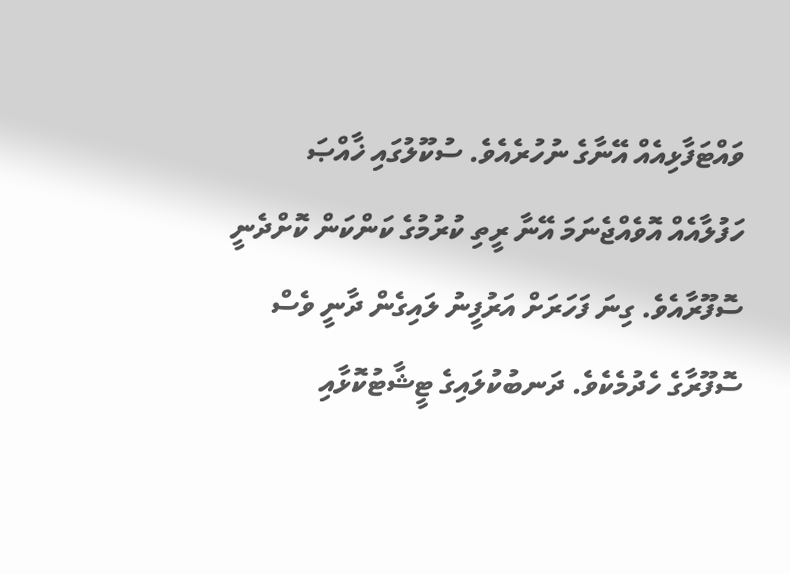ވައްޓަފާޅިއެއް އޭނާގެ ނުހުރެއެވެ. ސުކޫލުގައި ޚާއްޞަ ހަފުލާއެއް އޮވެއްޖެނަމަ އޭނާ ރީތި ކުރުމުގެ ކަންކަން ކޮށްދެނީ ސޮފޫރާއެވެ. ގިނަ ފަހަރަށް އަރުފީނު ލައިގެން ދާނީ ވެސް ސޮފޫރާގެ ހެދުމެކެވެ. ދަނބުކުލައިގެ ޓީޝާޓުކޮޅާއި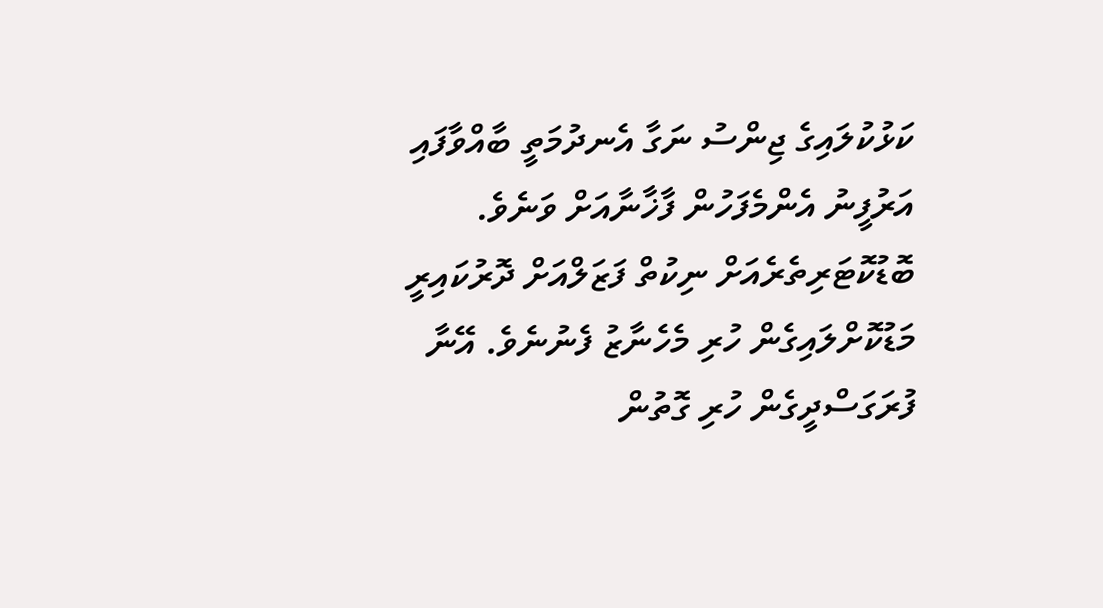ކަޅުކުލައިގެ ޖިންސު ނަގާ އެނދުމަތީ ބާއްވާފައި އަރުފީނު އެންމެފަހުން ފާޚާނާއަށް ވަނެވެ.
ބޮޑުކޮޓަރިތެރެއަށް ނިކުތް ފަޒަލްއަށް ދޮރުކައިރީ މަޑުކޮށްލައިގެން ހުރި މެހެނާޒު ފެނުނެވެ. އޭނާ ފުރަގަސްދީގެން ހުރި ގޮތުން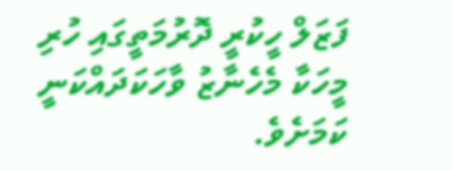ފަޒަލް ހީކުރީ ދޮރުމަތީގައި ހުރި މީހަކާ މެހެނާޒު ވާހަކަދައްކަނީ ކަމަށެވެ.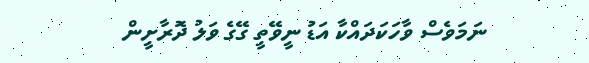ނަމަވެސް ވާހަކަދައްކާ އަޑު ނީވޭތީ ގޭގެ ވަލު ދޮރާށީން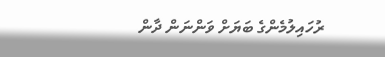ރުހައިލުމެންގެ ބަޔަށް ވަންނަން ދާން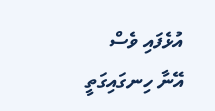އުޅެފައި ވެސް އޭނާ ހިނގައިގަތީ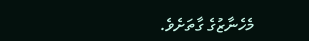މެހެނާޒުގެ ގާތަށެވެ.